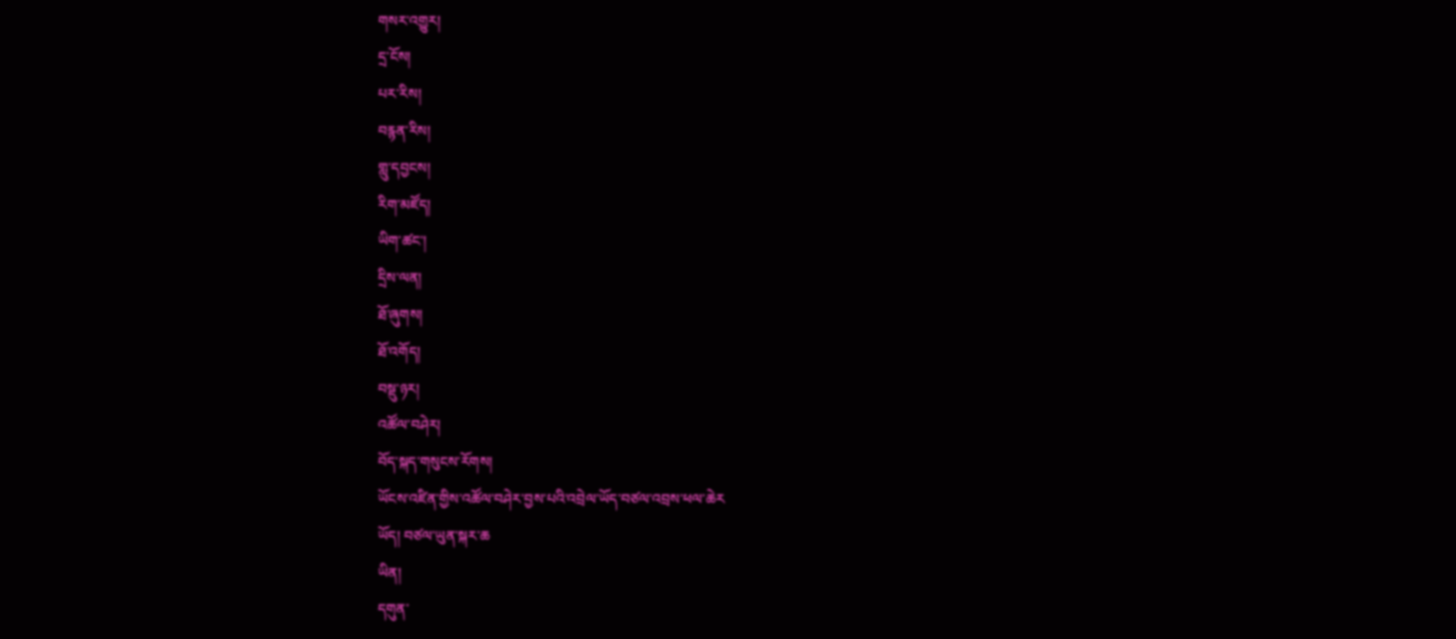གསར་འགྱུར།
དྲ་ངོས།
པར་རིས།
བརྙན་རིས།
གླུ་དབྱངས།
རིག་མཛོད།
ཡིག་ཚང་།
དྲིས་ལན།
ཐོ་ཞུགས།
ཐོ་འགོད།
བསྡུ་ཉར།
འཚོལ་བཤེར།
བོད་སྐད་གསུངས་རོགས།
ཡོངས་འཛིན་གྱིས་འཚོལ་བཤེར་བྱས་པའི་འབྲེལ་ཡོད་བཙལ་འབྲས་ཕལ་ཆེར
ཡོད། བཙལ་ཡུན་སྐར་ཆ
ཡིན།
དགུན་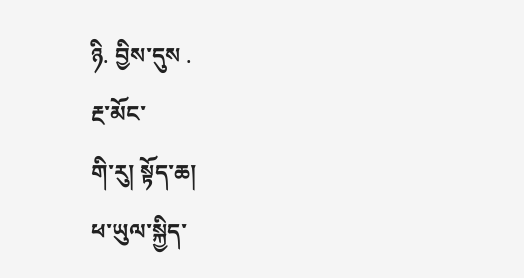ཉི. བྱིས་དུས .
རྔ་མོང་
གི་རུ། སྟོད་ཆ།
ཕ་ཡུལ་སྐྱིད་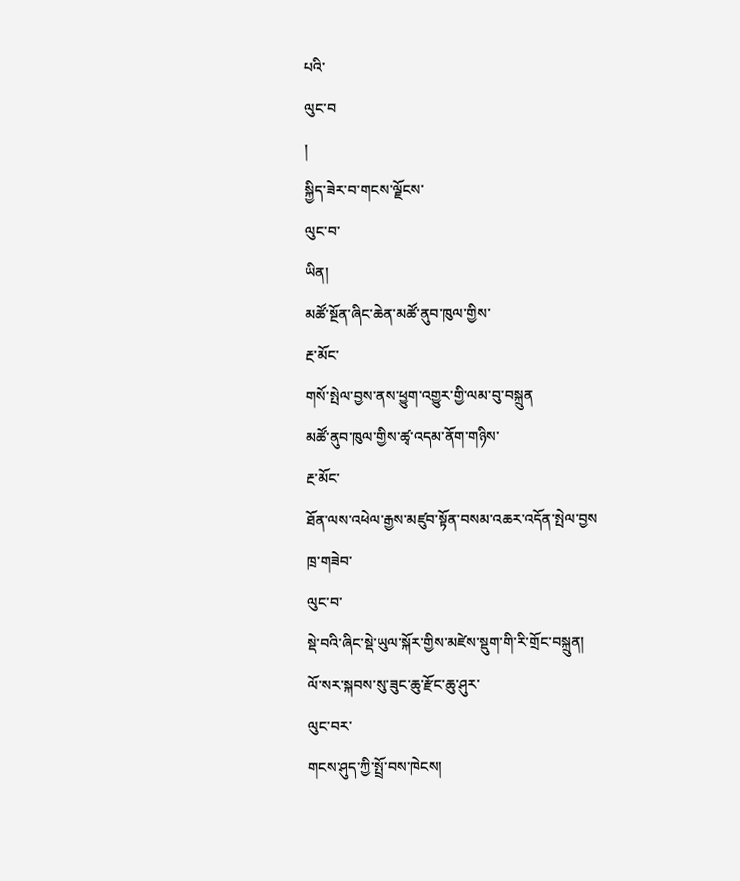པའི་
ལུང་བ
།
སྐྱིད་ཟེར་བ་གངས་ལྗོངས་
ལུང་བ་
ཡིན།
མཚོ་སྔོན་ཞིང་ཆེན་མཚོ་ནུབ་ཁུལ་གྱིས་
རྔ་མོང་
གསོ་སྤེལ་བྱས་ནས་ཕྱུག་འགྱུར་གྱི་ལམ་བུ་བསྐྲུན
མཚོ་ནུབ་ཁུལ་གྱིས་ཚྭ་འདམ་ནོག་གཉིས་
རྔ་མོང་
ཐོན་ལས་འཕེལ་རྒྱས་མཛུབ་སྟོན་བསམ་འཆར་འདོན་སྤེལ་བྱས
ཁྲ་གཟེབ་
ལུང་བ་
སྡེ་བའི་ཞིང་སྡེ་ཡུལ་སྐོར་གྱིས་མཛེས་སྡུག་གི་རི་གྲོང་བསྐྲུན།
ལོ་སར་སྐབས་སུ་ཟུང་ཆུ་རྫོང་ཆུ་ཤུར་
ལུང་བར་
གངས་ཤུད་ཀྱི་སྤྲོ་བས་ཁེངས།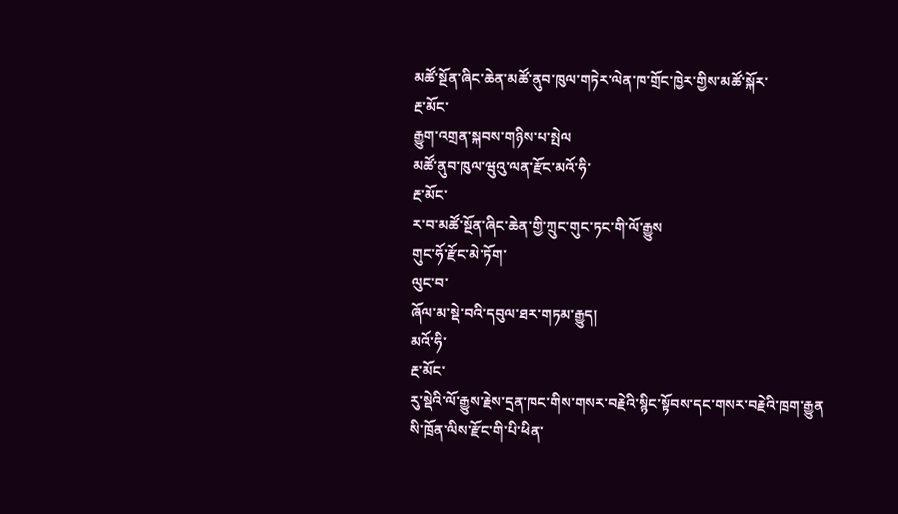མཚོ་སྔོན་ཞིང་ཆེན་མཚོ་ནུབ་ཁུལ་གཏེར་ལེན་ཁ་གྲོང་ཁྱེར་གྱིས་མཚོ་སྐོར་
རྔ་མོང་
རྒྱུག་འགྲན་སྐབས་གཉིས་པ་སྤེལ
མཚོ་ནུབ་ཁུལ་ཝུའུ་ལན་རྫོང་མའོ་ཧི་
རྔ་མོང་
ར་བ་མཚོ་སྔོན་ཞིང་ཆེན་གྱི་ཀྲུང་གུང་ཏང་གི་ལོ་རྒྱུས
གུང་ཧོ་རྫོང་མེ་ཏོག་
ལུང་བ་
ཞོལ་མ་སྡེ་བའི་དབུལ་ཐར་གཏམ་རྒྱུད།
མའོ་ཧི་
རྔ་མོང་
རུ་སྡེའི་ལོ་རྒྱུས་རྗེས་དྲན་ཁང་གིས་གསར་བརྗེའི་སྙིང་སྟོབས་དང་གསར་བརྗེའི་ཁྲག་རྒྱུན
སི་ཁྲོན་ལིས་རྫོང་གི་པི་ཕིན་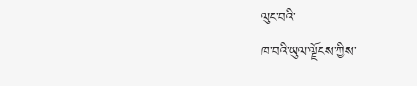ལུང་བའི་
ཁ་བའི་ཡུལ་ལྗོངས་ཀྱིས་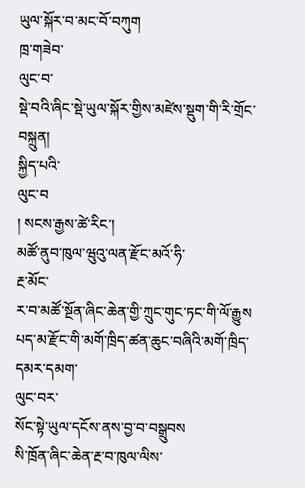ཡུལ་སྐོར་བ་མང་བོ་བཀུག
ཁྲ་གཟེབ་
ལུང་བ་
སྡེ་བའི་ཞིང་སྡེ་ཡུལ་སྐོར་གྱིས་མཛེས་སྡུག་གི་རི་གྲོང་བསྐྲུན།
སྐྱིད་པའི་
ལུང་བ
། སངས་རྒྱས་ཚེ་རིང་།
མཚོ་ནུབ་ཁུལ་ཝུའུ་ལན་རྫོང་མའོ་ཧི་
རྔ་མོང་
ར་བ་མཚོ་སྔོན་ཞིང་ཆེན་གྱི་ཀྲུང་གུང་ཏང་གི་ལོ་རྒྱུས
པད་མ་རྫོང་གི་མགོ་ཁྲིད་ཚན་ཆུང་བཞིའི་མགོ་ཁྲིད་དམར་དམག་
ལུང་བར་
སོང་སྟེ་ཡུལ་དངོས་ནས་བྱ་བ་བསྒྲུབས
སི་ཁྲོན་ཞིང་ཆེན་རྔ་བ་ཁུལ་ལིས་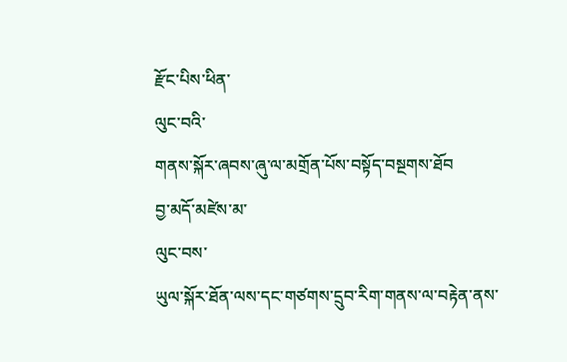རྫོང་པིས་ཕིན་
ལུང་བའི་
གནས་སྐོར་ཞབས་ཞུ་ལ་མགྲོན་པོས་བསྟོད་བསྔགས་ཐོབ
བྱ་མདོ་མཛེས་མ་
ལུང་བས་
ཡུལ་སྐོར་ཐོན་ལས་དང་གཙགས་དྲུབ་རིག་གནས་ལ་བརྟེན་ནས་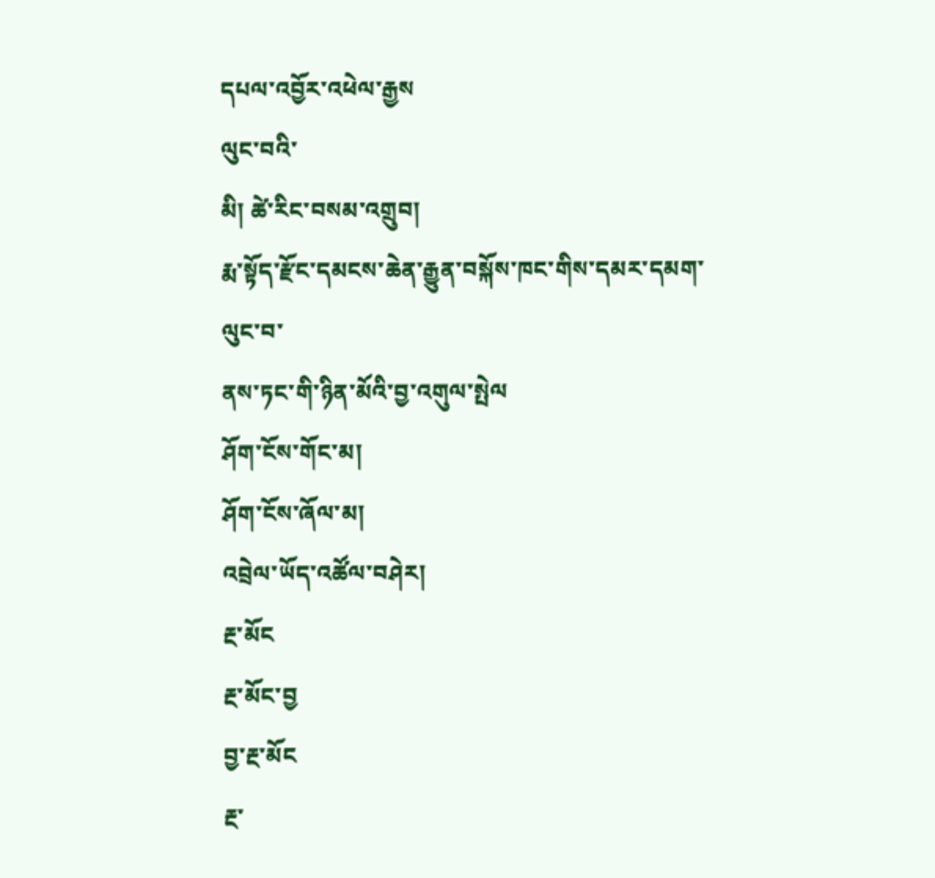དཔལ་འབྱོར་འཕེལ་རྒྱས
ལུང་བའི་
མི། ཚེ་རིང་བསམ་འགྲུབ།
རྨ་སྟོད་རྫོང་དམངས་ཆེན་རྒྱུན་བསྐོས་ཁང་གིས་དམར་དམག་
ལུང་བ་
ནས་ཏང་གི་ཉིན་མོའི་བྱ་འགུལ་སྤེལ
ཤོག་ངོས་གོང་མ།
ཤོག་ངོས་ཞོལ་མ།
འབྲེལ་ཡོད་འཚོལ་བཤེར།
རྔ་མོང
རྔ་མོང་བྱ
བྱ་རྔ་མོང
རྔ་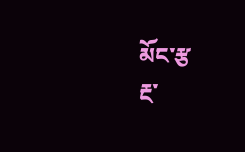མོང་རྩ
རྔ་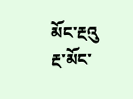མོང་རྔའུ
རྔ་མོང་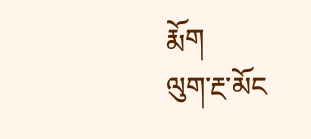རྨོག
ལུག་རྔ་མོང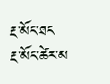རྔ་མོང་ཐང
རྔ་མོང་ཚེར་མ